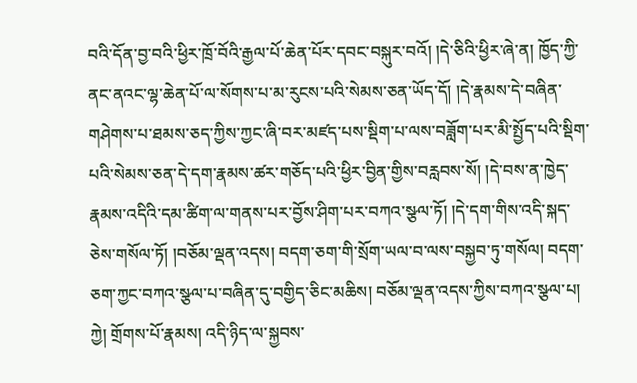བའི་དོན་བྱ་བའི་ཕྱིར་ཁྲོ་བོའི་རྒྱལ་པོ་ཆེན་པོར་དབང་བསྐུར་བའོ། །དེ་ཅིའི་ཕྱིར་ཞེ་ན། ཁྱོད་ཀྱི་ནང་ནའང་ལྷ་ཆེན་པོ་ལ་སོགས་པ་མ་རུངས་པའི་སེམས་ཅན་ཡོད་དོ། །དེ་རྣམས་དེ་བཞིན་གཤེགས་པ་ཐམས་ཅད་ཀྱིས་ཀྱང་ཞི་བར་མཛད་པས་སྡིག་པ་ལས་བཟློག་པར་མི་སྤྱོད་པའི་སྡིག་པའི་སེམས་ཅན་དེ་དག་རྣམས་ཚར་གཅོད་པའི་ཕྱིར་བྱིན་གྱིས་བརླབས་སོ། །དེ་བས་ན་ཁྱེད་རྣམས་འདིའི་དམ་ཚིག་ལ་གནས་པར་བྱོས་ཤིག་པར་བཀའ་སྩལ་ཏོ། །དེ་དག་གིས་འདི་སྐད་ཅེས་གསོལ་ཏོ། །བཅོམ་ལྡན་འདས། བདག་ཅག་གི་སྲོག་ཡལ་བ་ལས་བསྐྱབ་ཏུ་གསོལ། བདག་ཅག་ཀྱང་བཀའ་སྩལ་པ་བཞིན་དུ་བགྱིད་ཅིང་མཆིས། བཅོམ་ལྡན་འདས་ཀྱིས་བཀའ་སྩལ་པ། ཀྱེ། གྲོགས་པོ་རྣམས། འདི་ཉིད་ལ་སྐྱབས་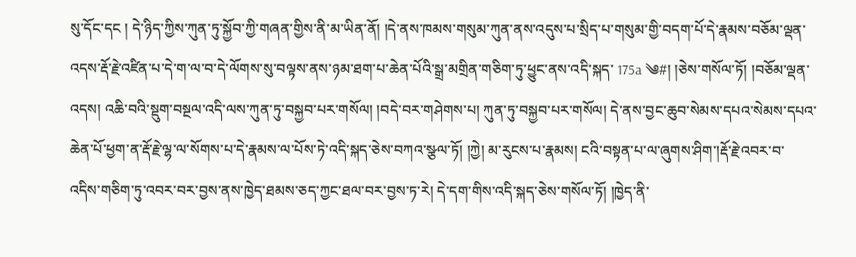སུ་དོང་དང ། དེ་ཉིད་ཀྱིས་ཀུན་ཏུ་སྐྱོབ་ཀྱི་གཞན་གྱིས་ནི་མ་ཡིན་ནོ། །དེ་ནས་ཁམས་གསུམ་ཀུན་ནས་འདུས་པ་སྲིད་པ་གསུམ་གྱི་བདག་པོ་དེ་རྣམས་བཅོམ་ལྡན་འདས་རྡོ་རྗེ་འཛིན་པ་དེ་ག་ལ་བ་དེ་ལོགས་སུ་བལྟས་ནས་ཉམ་ཐག་པ་ཆེན་པོའི་སྒྲ་མགྲིན་གཅིག་ཏུ་ཕྱུང་ནས་འདི་སྐད་ 175a ༄#། །ཅེས་གསོལ་ཏོ། །བཅོམ་ལྡན་འདས། འཆི་བའི་སྡུག་བསྔལ་འདི་ལས་ཀུན་ཏུ་བསྐྱབ་པར་གསོལ། །བདེ་བར་གཤེགས་པ། ཀུན་ཏུ་བསྐྱབ་པར་གསོལ། དེ་ནས་བྱང་ཆུབ་སེམས་དཔའ་སེམས་དཔའ་ཆེན་པོ་ཕྱག་ན་རྡོ་རྗེ་ལྷ་ལ་སོགས་པ་དེ་རྣམས་ལ་པོས་ཏེ་འདི་སྐད་ཅེས་བཀའ་སྩལ་ཏོ། །ཀྱེ། མ་རུངས་པ་རྣམས། ངའི་བསྟན་པ་ལ་ཞུགས་ཤིག་།རྡོ་རྗེ་འབར་བ་འདིས་གཅིག་ཏུ་འབར་བར་བྱས་ནས་ཁྱེད་ཐམས་ཅད་ཀྱང་ཐལ་བར་བྱས་ཏ་རེ། དེ་དག་གིས་འདི་སྐད་ཅེས་གསོལ་ཏོ། །ཁྱེད་ནི་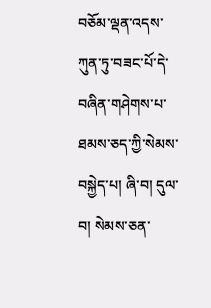བཅོམ་ལྡན་འདས་ཀུན་ཏུ་བཟང་པོ་དེ་བཞིན་གཤེགས་པ་ཐམས་ཅད་ཀྱི་སེམས་བསྐྱེད་པ། ཞི་བ། དུལ་བ། སེམས་ཅན་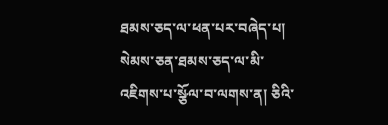ཐམས་ཅད་ལ་ཕན་པར་བཞེད་པ། སེམས་ཅན་ཐམས་ཅད་ལ་མི་འཇིགས་པ་སྩོལ་བ་ལགས་ན། ཅིའི་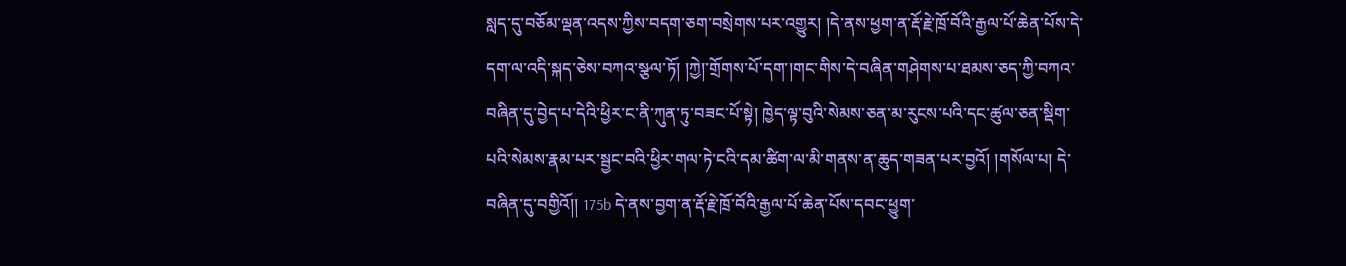སླད་དུ་བཅོམ་ལྡན་འདས་ཀྱིས་བདག་ཅག་བསྲེགས་པར་འགྱུར། །དེ་ནས་ཕྱག་ན་རྡོ་རྗེ་ཁྲོ་བོའི་རྒྱལ་པོ་ཆེན་པོས་དེ་དག་ལ་འདི་སྐད་ཅེས་བཀའ་སྩལ་ཏོ། །ཀྱེ།་གྲོགས་པོ་དག་།གང་གིས་དེ་བཞིན་གཤེགས་པ་ཐམས་ཅད་ཀྱི་བཀའ་བཞིན་དུ་བྱེད་པ་དེའི་ཕྱིར་ང་ནི་ཀུན་ཏུ་བཟང་པོ་སྟེ། ཁྱེད་ལྟ་བུའི་སེམས་ཅན་མ་རུངས་པའི་དང་ཚུལ་ཅན་སྡིག་པའི་སེམས་རྣམ་པར་སྦྱང་བའི་ཕྱིར་གལ་ཏེ་ངའི་དམ་ཚིག་ལ་མི་གནས་ན་ཆུད་གཟན་པར་བྱའོ། །གསོལ་པ། དེ་བཞིན་དུ་བགྱིའོ།། 175b དེ་ནས་བྱག་ན་རྡོ་རྗེ་ཁྲོ་བོའི་རྒྱལ་པོ་ཆེན་པོས་དབང་ཕྱུག་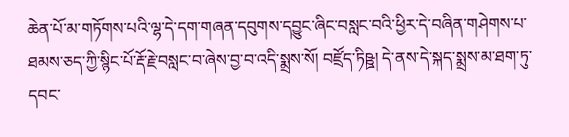ཆེན་པོ་མ་གཏོགས་པའི་ལྷ་དེ་དག་གཞན་དབུགས་དབྱུང་ཞིང་བསླང་བའི་ཕྱིར་དེ་བཞིན་གཤེགས་པ་ཐམས་ཅད་ཀྱི་སྙིང་པོ་རྡོ་རྗེ་བསླང་བ་ཞེས་བྱ་བ་འདི་སྨྲས་སོ། བཛྲོད་ཏིཥྛ། དེ་ནས་དེ་སྐད་སྨྲས་མ་ཐག་ཏུ་དབང་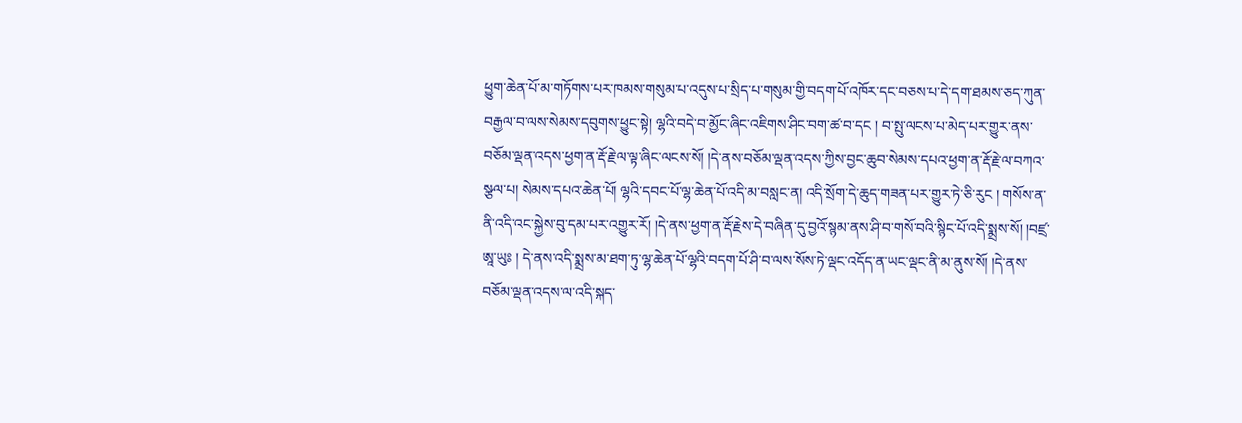ཕྱུག་ཆེན་པོ་མ་གཏོགས་པར་ཁམས་གསུམ་པ་འདུས་པ་སྲིད་པ་གསུམ་གྱི་བདག་པོ་འཁོར་དང་བཅས་པ་དེ་དག་ཐམས་ཅད་ཀུན་བརྒྱལ་བ་ལས་སེམས་དབུགས་ཕྱུང་སྟེ། ལྷའི་བདེ་བ་མྱོང་ཞིང་འཇིགས་ཤིང་བག་ཚ་བ་དང ། བ་སྤུ་ལངས་པ་མེད་པར་གྱུར་ནས་བཅོམ་ལྡན་འདས་ཕྱག་ན་རྡོ་རྗེ་ལ་ལྟ་ཞིང་ལངས་སོ། །དེ་ནས་བཅོམ་ལྡན་འདས་ཀྱིས་བྱང་ཆུབ་སེམས་དཔའ་ཕྱག་ན་རྡོ་རྗེ་ལ་བཀའ་སྩལ་པ། སེམས་དཔའ་ཆེན་པོ། ལྷའི་དབང་པོ་ལྷ་ཆེན་པོ་འདི་མ་བསླང་ན། འདི་སྲོག་དེ་ཆུད་གཟན་པར་གྱུར་ཏེ་ཅི་རུང ། གསོས་ན་ནི་འདི་འང་སྐྱེས་བུ་དམ་པར་འགྱུར་རོ། །དེ་ནས་ཕྱག་ན་རྡོ་རྗེས་དེ་བཞིན་དུ་བྱའོ་སྙམ་ནས་ཤི་བ་གསོ་བའི་སྙིང་པོ་འདི་སྨྲས་སོ། །བཛྲ་ཨཱ་ཡུཿ ། དེ་ནས་འདི་སྨྲས་མ་ཐག་ཏུ་ལྷ་ཆེན་པོ་ལྷའི་བདག་པོ་ཤི་བ་ལས་སོས་ཏེ་ལྡང་འདོད་ན་ཡང་ལྡང་ནི་མ་ནུས་སོ། །དེ་ནས་བཅོམ་ལྡན་འདས་ལ་འདི་སྐད་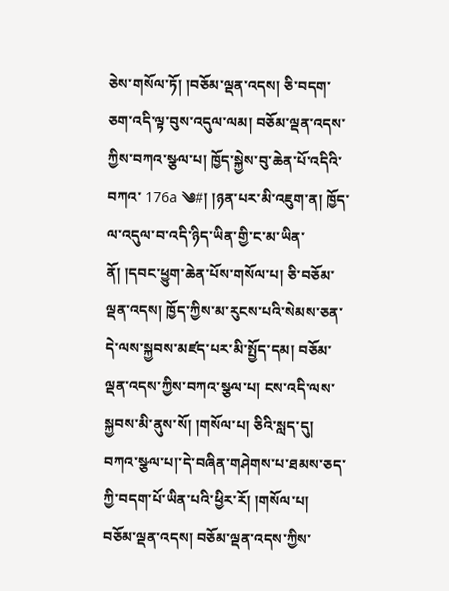ཅེས་གསོལ་ཏོ། །བཅོམ་ལྡན་འདས། ཅི་བདག་ཅག་འདི་ལྟ་བུས་འདུལ་ལམ། བཅོམ་ལྡན་འདས་ཀྱིས་བཀའ་སྩལ་པ། ཁྱོད་སྐྱེས་བུ་ཆེན་པོ་འདིའི་བཀའ་ 176a ༄#། །ཉན་པར་མི་འཇུག་ན། ཁྱོད་ལ་འདུལ་བ་འདི་ཉིད་ཡིན་གྱི་ང་མ་ཡིན་ནོ། །དབང་ཕྱུག་ཆེན་པོས་གསོལ་པ། ཅི་བཅོམ་ལྡན་འདས། ཁྱོད་ཀྱིས་མ་རུངས་པའི་སེམས་ཅན་དེ་ལས་སྐྱབས་མཛད་པར་མི་སྤྱོད་དམ། བཅོམ་ལྡན་འདས་ཀྱིས་བཀའ་སྩལ་པ། ངས་འདི་ལས་སྐྱབས་མི་ནུས་སོ། །གསོལ་པ། ཅིའི་སླད་དུ། བཀའ་སྩལ་པ།་དེ་བཞིན་གཤེགས་པ་ཐམས་ཅད་ཀྱི་བདག་པོ་ཡིན་པའི་ཕྱིར་རོ། །གསོལ་པ། བཅོམ་ལྡན་འདས། བཅོམ་ལྡན་འདས་ཀྱིས་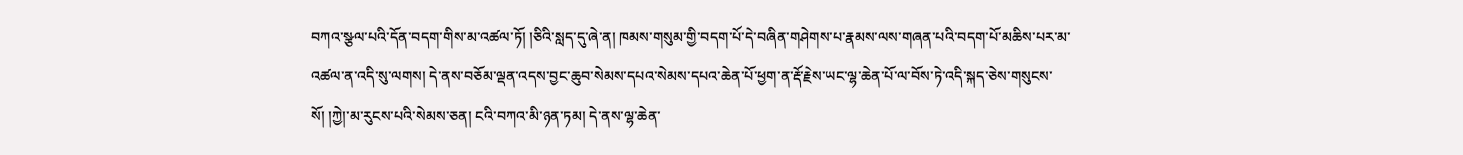བཀའ་སྩལ་པའི་དོན་བདག་གིས་མ་འཚལ་ཏོ། །ཅིའི་སླད་དུ་ཞེ་ན། ཁམས་གསུམ་གྱི་བདག་པོ་དེ་བཞིན་གཤེགས་པ་རྣམས་ལས་གཞན་པའི་བདག་པོ་མཆིས་པར་མ་འཚལ་ན་འདི་སུ་ལགས། དེ་ནས་བཅོམ་ལྡན་འདས་བྱང་ཆུབ་སེམས་དཔའ་སེམས་དཔའ་ཆེན་པོ་ཕྱག་ན་རྡོ་རྗེས་ཡང་ལྷ་ཆེན་པོ་ལ་བོས་ཏེ་འདི་སྐད་ཅེས་གསུངས་སོ། །ཀྱེ།་མ་རུངས་པའི་སེམས་ཅན། ངའི་བཀའ་མི་ཉན་ཏམ། དེ་ནས་ལྷ་ཆེན་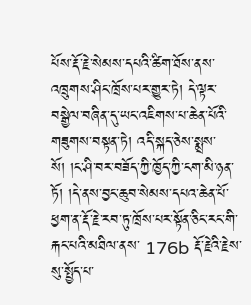པོས་རྡོ་རྗེ་སེམས་དཔའི་ཚིག་ཐོས་ནས་འཁྲུགས་ཤིང་ཁྲོས་པར་གྱུར་ཏེ། དེ་ལྟར་བསྒྱེལ་བཞིན་དུ་ཡང་འཇིགས་པ་ཆེན་པོའི་གཟུགས་བསྟན་ཏེ། འདི་སྐད་ཅེས་སྨྲས་སོ། །ང་ཤི་བར་བཟོད་ཀྱི་ཁྱོད་ཀྱི་ངག་མི་ཉན་ཏོ། །དེ་ནས་བྱང་ཆུབ་སེམས་དཔའ་ཆེན་པོ་ཕྱག་ན་རྡོ་རྗེ་རབ་ཏུ་ཁྲོས་པར་སྟོན་ཅིང་རང་གི་རྐང་པའི་མཐིལ་ནས་ 176b རྡོ་རྗེའི་རྗེས་སུ་སྤྱོད་པ་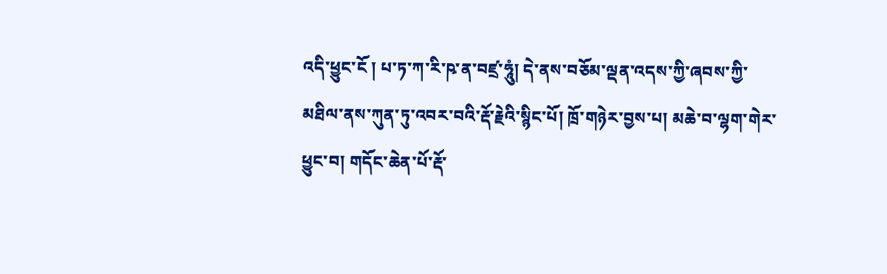འདི་ཕྱུང་ངོ ། པ་ཏ་ཀ་རི་ཥ་ན་བཛྲ་ཧཱུཾ། དེ་ནས་བཅོམ་ལྡན་འདས་ཀྱི་ཞབས་ཀྱི་མཐིལ་ནས་ཀུན་ཏུ་འབར་བའི་རྡོ་རྗེའི་སྙིང་པོ། ཁྲོ་གཉེར་བྱས་པ། མཆེ་བ་ལྷག་གེར་ཕྱུང་བ། གདོང་ཆེན་པོ་རྡོ་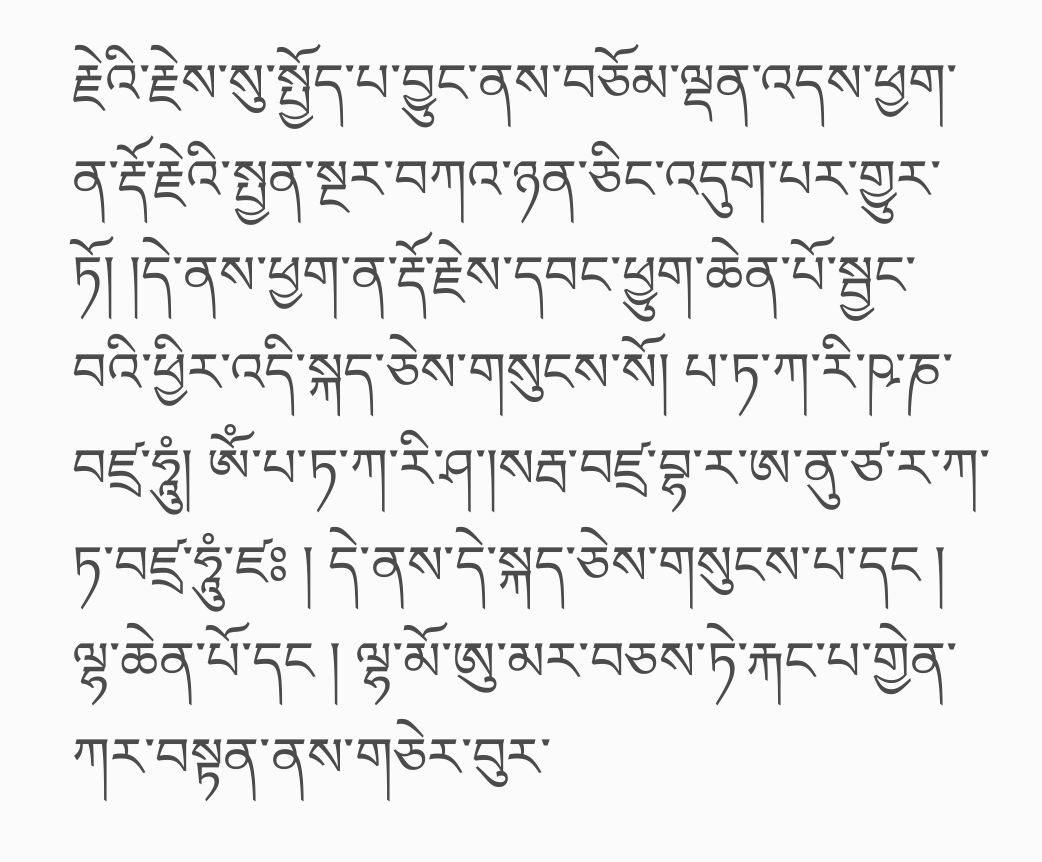རྗེའི་རྗེས་སུ་སྤྱོད་པ་བྱུང་ནས་བཅོམ་ལྡན་འདས་ཕྱག་ན་རྡོ་རྗེའི་སྤྱན་སྔར་བཀའ་ཉན་ཅིང་འདུག་པར་གྱུར་ཏོ། །དེ་ནས་ཕྱག་ན་རྡོ་རྗེས་དབང་ཕྱུག་ཆེན་པོ་སྦྱང་བའི་ཕྱིར་འདི་སྐད་ཅེས་གསུངས་སོ། པ་ཏ་ཀ་རི་ཥ་ཎ་བཛྲ་ཧཱུཾ། ཨོཾ་པ་ཏ་ཀ་རི་ཤ་།སརྦ་བཛྲ་བྷ་ར་ཨ་ནུ་ཙ་ར་ཀ་ཏ་བཛྲ་ཧཱུཾ་ཛཿ ། དེ་ནས་དེ་སྐད་ཅེས་གསུངས་པ་དང ། ལྷ་ཆེན་པོ་དང ། ལྷ་མོ་ཨུ་མར་བཅས་ཏེ་རྐང་པ་གྱེན་ཀར་བསྟན་ནས་གཅེར་བུར་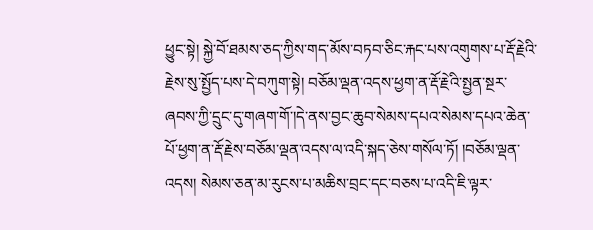ཕྱུང་སྟེ། སྐྱེ་བོ་ཐམས་ཅད་ཀྱིས་གད་མོས་བཏབ་ཅིང་རྐང་པས་འགུགས་པ་རྡོ་རྗེའི་རྗེས་སུ་སྤྱོད་པས་དེ་བཀུག་སྟེ། བཅོམ་ལྡན་འདས་ཕྱག་ན་རྡོ་རྗེའི་སྤྱན་སྔར་ཞབས་ཀྱི་དྲུང་དུ་གཞག་གོ་།དེ་ནས་བྱང་ཆུབ་སེམས་དཔའ་སེམས་དཔའ་ཆེན་པོ་ཕྱག་ན་རྡོ་རྗེས་བཅོམ་ལྡན་འདས་ལ་འདི་སྐད་ཅེས་གསོལ་ཏོ། །བཅོམ་ལྡན་འདས། སེམས་ཅན་མ་རུངས་པ་མཆིས་བྲང་དང་བཅས་པ་འདི་ཇི་ལྟར་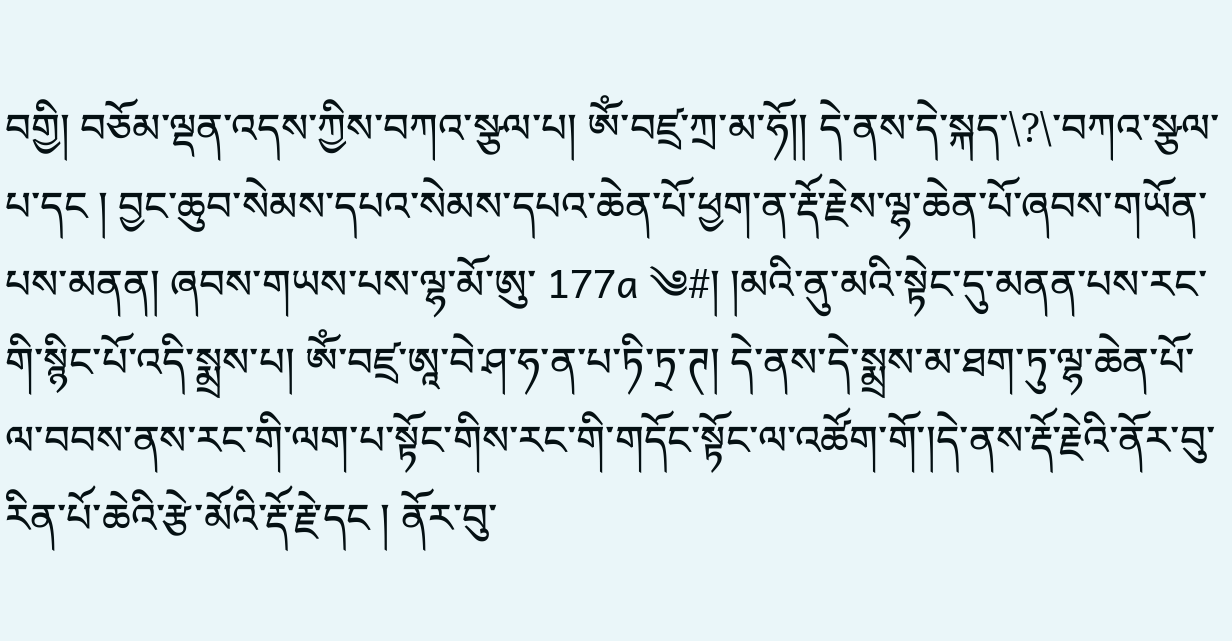བགྱི། བཅོམ་ལྡན་འདས་ཀྱིས་བཀའ་སྩལ་པ། ཨོཾ་བཛྲ་ཀྲ་མ་ཧོ།། དེ་ནས་དེ་སྐད་\?\་བཀའ་སྩལ་པ་དང ། བྱང་ཆུབ་སེམས་དཔའ་སེམས་དཔའ་ཆེན་པོ་ཕྱག་ན་རྡོ་རྗེས་ལྷ་ཆེན་པོ་ཞབས་གཡོན་པས་མནན། ཞབས་གཡས་པས་ལྷ་མོ་ཨུ་ 177a ༄#། །མའི་ནུ་མའི་སྟེང་དུ་མནན་པས་རང་གི་སྙིང་པོ་འདི་སྨྲས་པ། ཨོཾ་བཛྲ་ཨཱ་བེ་ཤ་ཧ་ན་པ་ཏི་ཏྲ་ཊ། དེ་ནས་དེ་སྨྲས་མ་ཐག་ཏུ་ལྷ་ཆེན་པོ་ལ་བབས་ནས་རང་གི་ལག་པ་སྟོང་གིས་རང་གི་གདོང་སྟོང་ལ་འཚོག་གོ་།དེ་ནས་རྡོ་རྗེའི་ནོར་བུ་རིན་པོ་ཆེའི་རྩེ་མོའི་རྡོ་རྗེ་དང ། ནོར་བུ་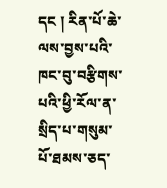དང ། རིན་པོ་ཆེ་ལས་བྱས་པའི་ཁང་བུ་བརྩིགས་པའི་ཕྱི་རོལ་ན་སྲིད་པ་གསུམ་པོ་ཐམས་ཅད་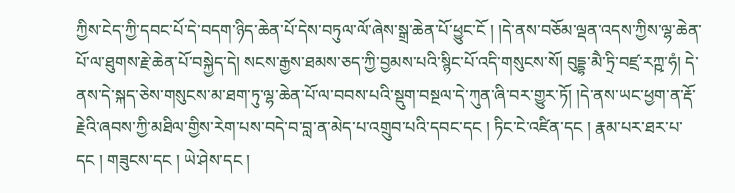ཀྱིས་ངེད་ཀྱི་དབང་པོ་དེ་བདག་ཉིད་ཆེན་པོ་དེས་བཏུལ་ལོ་ཞེས་སྒྲ་ཆེན་པོ་ཕྱུང་ངོ ། །དེ་ནས་བཅོམ་ལྡན་འདས་ཀྱིས་ལྷ་ཆེན་པོ་ལ་ཐུགས་རྗེ་ཆེན་པོ་བསྐྱེད་དེ། སངས་རྒྱས་ཐམས་ཅད་ཀྱི་བྱམས་པའི་སྙིང་པོ་འདི་གསུངས་སོ། བུདྡྷ་མཻ་ཏྲི་བཛྲ་རཀྵ་ཧཾ། དེ་ནས་དེ་སྐད་ཅེས་གསུངས་མ་ཐག་ཏུ་ལྷ་ཆེན་པོ་ལ་བབས་པའི་སྡུག་བསྔལ་དེ་ཀུན་ཞི་བར་གྱུར་ཏོ། །དེ་ནས་ཡང་ཕྱག་ན་རྡོ་རྗེའི་ཞབས་ཀྱི་མཐིལ་གྱིས་རེག་པས་བདེ་བ་བླ་ན་མེད་པ་འགྲུབ་པའི་དབང་དང ། ཏིང་ངེ་འཛིན་དང ། རྣམ་པར་ཐར་པ་དང ། གཟུངས་དང ། ཡེ་ཤེས་དང །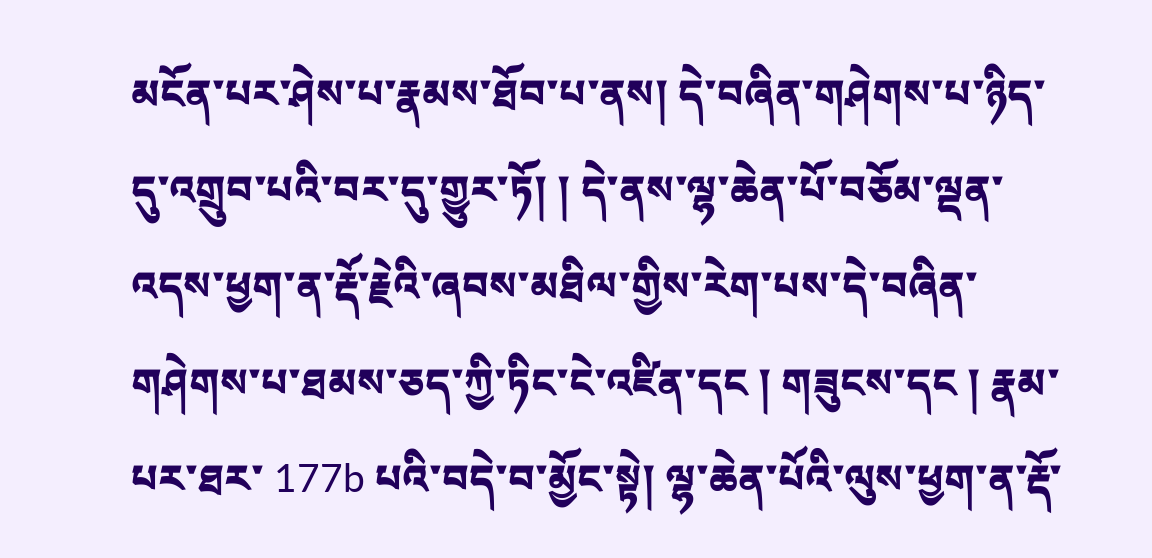མངོན་པར་ཤེས་པ་རྣམས་ཐོབ་པ་ནས། དེ་བཞིན་གཤེགས་པ་ཉིད་དུ་འགྲུབ་པའི་བར་དུ་གྱུར་ཏོ། ། དེ་ནས་ལྷ་ཆེན་པོ་བཅོམ་ལྡན་འདས་ཕྱག་ན་རྡོ་རྗེའི་ཞབས་མཐིལ་གྱིས་རེག་པས་དེ་བཞིན་གཤེགས་པ་ཐམས་ཅད་ཀྱི་ཏིང་ངེ་འཛིན་དང ། གཟུངས་དང ། རྣམ་པར་ཐར་ 177b པའི་བདེ་བ་མྱོང་སྟེ། ལྷ་ཆེན་པོའི་ལུས་ཕྱག་ན་རྡོ་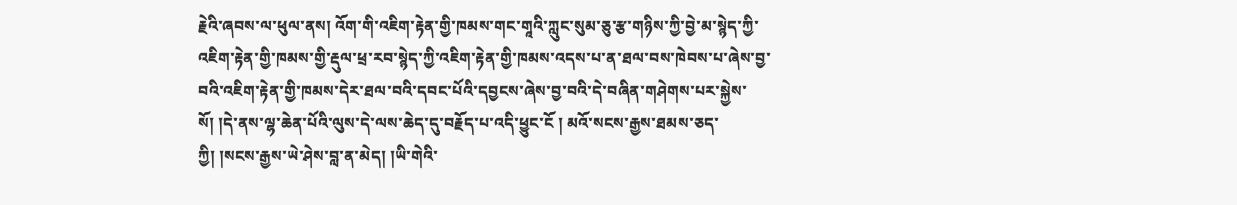རྗེའི་ཞབས་ལ་ཕུལ་ནས། འོག་གི་འཇིག་རྟེན་གྱི་ཁམས་གང་གཱའི་ཀླུང་སུམ་ཅུ་རྩ་གཉིས་ཀྱི་བྱེ་མ་སྙེད་ཀྱི་འཇིག་རྟེན་གྱི་ཁམས་གྱི་རྡུལ་ཕྲ་རབ་སྙེད་ཀྱི་འཇིག་རྟེན་གྱི་ཁམས་འདས་པ་ན་ཐལ་བས་ཁེབས་པ་ཞེས་བྱ་བའི་འཇིག་རྟེན་གྱི་ཁམས་དེར་ཐལ་བའི་དབང་པོའི་དབྱངས་ཞེས་བྱ་བའི་དེ་བཞིན་གཤེགས་པར་སྐྱེས་སོ། །དེ་ནས་ལྷ་ཆེན་པོའི་ལུས་དེ་ལས་ཆེད་དུ་བརྗོད་པ་འདི་ཕྱུང་ངོ ། མའོ་སངས་རྒྱས་ཐམས་ཅད་ཀྱི། །སངས་རྒྱས་ཡེ་ཤེས་བླ་ན་མེད། །ཡི་གེའི་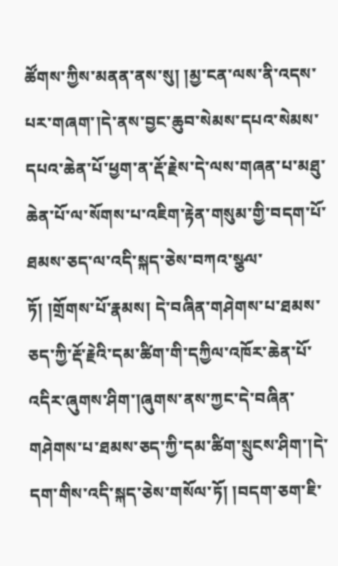ཚོགས་ཀྱིས་མནན་ནས་སུ། །མྱ་ངན་ལས་ནི་འདས་པར་གཞག་།དེ་ནས་བྱང་ཆུབ་སེམས་དཔའ་སེམས་དཔའ་ཆེན་པོ་ཕྱག་ན་རྡོ་རྗེས་དེ་ལས་གཞན་པ་མཐུ་ཆེན་པོ་ལ་སོགས་པ་འཇིག་རྟེན་གསུམ་གྱི་བདག་པོ་ཐམས་ཅད་ལ་འདི་སྐད་ཅེས་བཀའ་སྩལ་ཏོ། །གྲོགས་པོ་རྣམས། དེ་བཞིན་གཤེགས་པ་ཐམས་ཅད་ཀྱི་རྡོ་རྗེའི་དམ་ཚིག་གི་དཀྱིལ་འཁོར་ཆེན་པོ་འདིར་ཞུགས་ཤིག་།ཞུགས་ནས་ཀྱང་དེ་བཞིན་གཤེགས་པ་ཐམས་ཅད་ཀྱི་དམ་ཚིག་སྲུངས་ཤིག་།དེ་དག་གིས་འདི་སྐད་ཅེས་གསོལ་ཏོ། །བདག་ཅག་ཇི་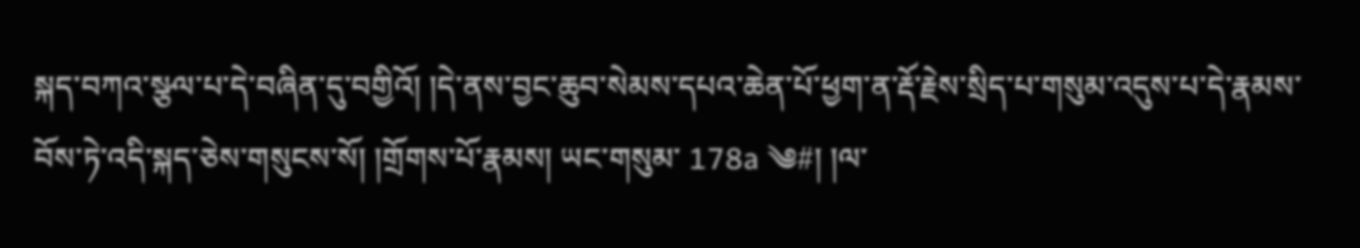སྐད་བཀའ་སྩལ་པ་དེ་བཞིན་དུ་བགྱིའོ། །དེ་ནས་བྱང་ཆུབ་སེམས་དཔའ་ཆེན་པོ་ཕྱག་ན་རྡོ་རྗེས་སྲིད་པ་གསུམ་འདུས་པ་དེ་རྣམས་བོས་ཏེ་འདི་སྐད་ཅེས་གསུངས་སོ། །གྲོགས་པོ་རྣམས། ཡང་གསུམ་ 178a ༄#། །ལ་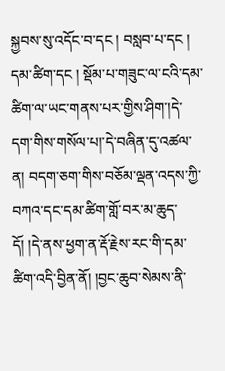སྐྱབས་སུ་འདོང་བ་དང ། བསླབ་པ་དང ། དམ་ཚིག་དང ། སྡོམ་པ་གཟུང་ལ་ངའི་དམ་ཚིག་ལ་ཡང་གནས་པར་གྱིས་ཤིག་།དེ་དག་གིས་གསོལ་པ།་དེ་བཞིན་དུ་འཚལ་ན། བདག་ཅག་གིས་བཅོམ་ལྡན་འདས་ཀྱི་བཀའ་དང་དམ་ཚིག་གློ་བར་མ་ཆུད་དོ། །དེ་ནས་ཕྱག་ན་རྡོ་རྗེས་རང་གི་དམ་ཚིག་འདི་བྱིན་ནོ། །བྱང་ཆུབ་སེམས་ནི་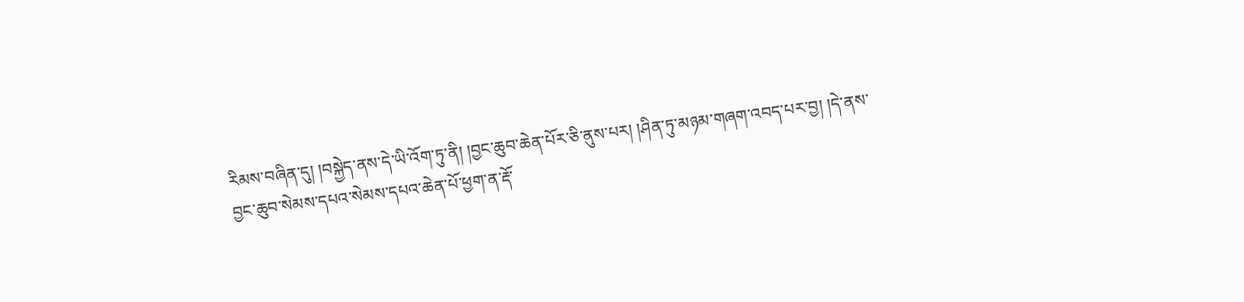རིམས་བཞིན་དུ། །བསྐྱེད་ནས་དེ་ཡི་འོག་ཏུ་ནི། །བྱང་ཆུབ་ཆེན་པོར་ཅི་ནུས་པར། །ཤིན་ཏུ་མཉམ་གཞག་འབད་པར་བྱ། །དེ་ནས་བྱང་ཆུབ་སེམས་དཔའ་སེམས་དཔའ་ཆེན་པོ་ཕྱག་ན་རྡོ་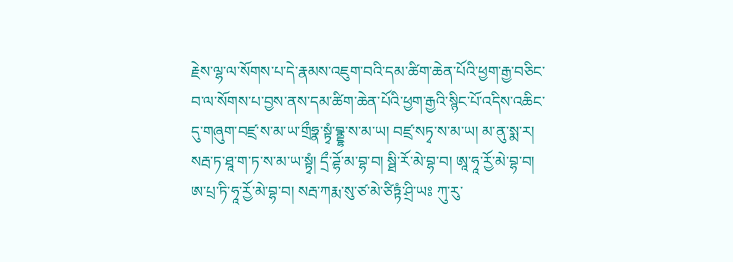རྗེས་ལྷ་ལ་སོགས་པ་དེ་རྣམས་འཇུག་བའི་དམ་ཚིག་ཆེན་པོའི་ཕྱག་རྒྱ་བཅིང་བ་ལ་སོགས་པ་བྱས་ནས་དམ་ཚིག་ཆེན་པོའི་ཕྱག་རྒྱའི་སྙིང་པོ་འདིས་འཆིང་དུ་གཞུག་བཛྲ་ས་མ་ཡ་གྲྀཧྣ་སྟྭཾ་བྣྡྷ་ས་མ་ཡ། བཛྲ་སཏྭ་ས་མ་ཡ། མ་ནུ་སྨ་ར། སརྦ་ཏ་ཐཱ་ག་ཏ་ས་མ་ཡ་སྟྭཾ། དྲྀ་ཌྷོ་མ་བྷ་བ། སྠི་རོ་མེ་བྷ་བ། ཨཱ་ཧཱ་རྱོ་མེ་བྷ་བ། ཨ་པྲ་ཏི་ཧཱ་རྱོ་མེ་བྷ་བ། སརྦ་ཀརྨ་སུ་ཙ་མེ་ཙིཏྟཾ་ཤྲི་ཡཿ ཀུ་རུ་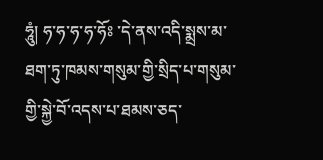ཧཱུཾ། ཧ་ཧ་ཧ་ཧ་ཧོཿ ་དེ་ནས་འདི་སྨྲས་མ་ཐག་ཏུ་ཁམས་གསུམ་གྱི་སྲིད་པ་གསུམ་གྱི་སྐྱེ་བོ་འདས་པ་ཐམས་ཅད་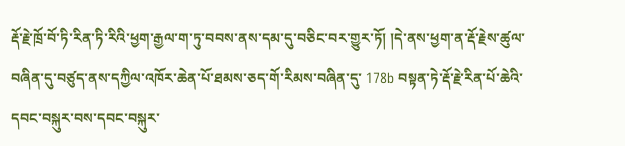རྡོ་རྗེ་ཁྲོ་བོ་ཏི་རིན་ཏི་རིའི་ཕྱག་རྒྱལ་ག་ཏུ་བབས་ནས་དམ་དུ་བཅིང་བར་གྱུར་ཏོ། །དེ་ནས་ཕྱག་ན་རྡོ་རྗེས་ཚུལ་བཞིན་དུ་བཙུད་ནས་དཀྱིལ་འཁོར་ཆེན་པོ་ཐམས་ཅད་གོ་རིམས་བཞིན་དུ་ 178b བསྟན་ཏེ་རྡོ་རྗེ་རིན་པོ་ཆེའི་དབང་བསྐུར་བས་དབང་བསྐུར་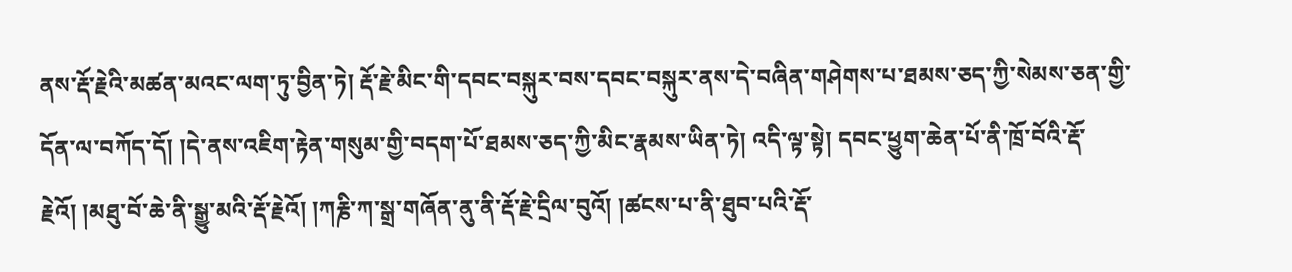ནས་རྡོ་རྗེའི་མཚན་མའང་ལག་ཏུ་བྱིན་ཏེ། རྡོ་རྗེ་མིང་གི་དབང་བསྐུར་བས་དབང་བསྐུར་ནས་དེ་བཞིན་གཤེགས་པ་ཐམས་ཅད་ཀྱི་སེམས་ཅན་གྱི་དོན་ལ་བཀོད་དོ། །དེ་ནས་འཇིག་རྟེན་གསུམ་གྱི་བདག་པོ་ཐམས་ཅད་ཀྱི་མིང་རྣམས་ཡིན་ཏེ། འདི་ལྟ་སྟེ། དབང་ཕྱུག་ཆེན་པོ་ནི་ཁྲོ་བོའི་རྡོ་རྗེའོ། །མཐུ་བོ་ཆེ་ནི་སྒྱུ་མའི་རྡོ་རྗེའོ། །ཀརྞི་ཀ་སྒྲ་གཞོན་ནུ་ནི་རྡོ་རྗེ་དྲིལ་བུའོ། །ཚངས་པ་ནི་ཐུབ་པའི་རྡོ་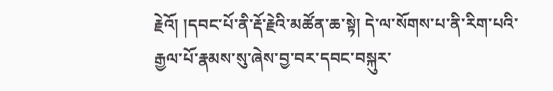རྗེའོ། །དབང་པོ་ནི་རྡོ་རྗེའི་མཚོན་ཆ་སྟེ། དེ་ལ་སོགས་པ་ནི་རིག་པའི་རྒྱལ་པོ་རྣམས་སུ་ཞེས་བྱ་བར་དབང་བསྐུར་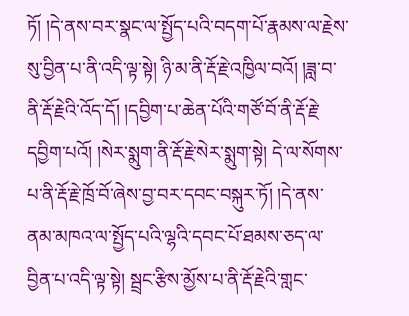ཏོ། །དེ་ནས་བར་སྣང་ལ་སྤྱོད་པའི་བདག་པོ་རྣམས་ལ་རྗེས་སུ་བྱིན་པ་ནི་འདི་ལྟ་སྟེ། ཉི་མ་ནི་རྡོ་རྗེ་འཁྱིལ་བའོ། །ཟླ་བ་ནི་རྡོ་རྗེའི་འོད་དོ། །དབྱིག་པ་ཆེན་པོའི་གཙོ་བོ་ནི་རྡོ་རྗེ་དབྱིག་པའོ། །སེར་སྨུག་ནི་རྡོ་རྗེ་སེར་སྨུག་སྟེ། དེ་ལ་སོགས་པ་ནི་རྡོ་རྗེ་ཁྲོ་བོ་ཞེས་བྱ་བར་དབང་བསྐུར་ཏོ། །དེ་ནས་ནམ་མཁའ་ལ་སྤྱོད་པའི་ལྷའི་དབང་པོ་ཐམས་ཅད་ལ་བྱིན་པ་འདི་ལྟ་སྟེ། སྦྲང་རྩིས་མྱོས་པ་ནི་རྡོ་རྗེའི་གླང་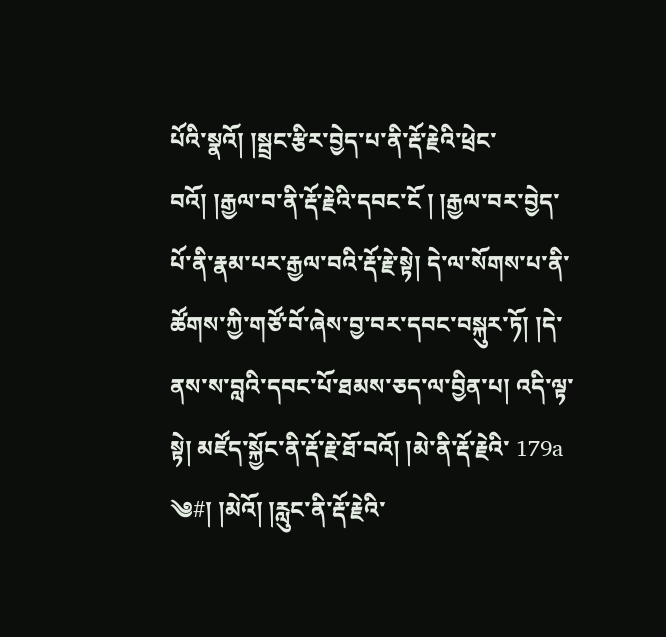པོའི་སྣའོ། །སྦྲང་རྩིར་བྱེད་པ་ནི་རྡོ་རྗེའི་ཕྲེང་བའོ། །རྒྱལ་བ་ནི་རྡོ་རྗེའི་དབང་ངོ ། །རྒྱལ་བར་བྱེད་པོ་ནི་རྣམ་པར་རྒྱལ་བའི་རྡོ་རྗེ་སྟེ། དེ་ལ་སོགས་པ་ནི་ཚོགས་ཀྱི་གཙོ་བོ་ཞེས་བྱ་བར་དབང་བསྐུར་ཏོ། །དེ་ནས་ས་བླའི་དབང་པོ་ཐམས་ཅད་ལ་བྱིན་པ། འདི་ལྟ་སྟེ། མཛོད་སྐྱོང་ནི་རྡོ་རྗེ་ཐོ་བའོ། །མེ་ནི་རྡོ་རྗེའི་ 179a ༄#། །མེའོ། །རླུང་ནི་རྡོ་རྗེའི་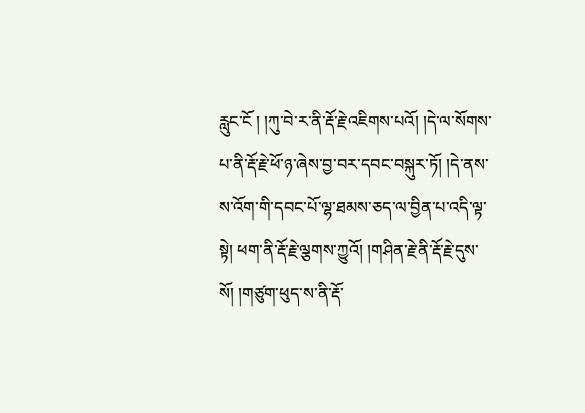རླུང་ངོ ། །ཀུ་བེ་ར་ནི་རྡོ་རྗེ་འཇིགས་པའོ། །དེ་ལ་སོགས་པ་ནི་རྡོ་རྗེ་ཕོ་ཉ་ཞེས་བྱ་བར་དབང་བསྐུར་ཏོ། །དེ་ནས་ས་འོག་གི་དབང་པོ་ལྷ་ཐམས་ཅད་ལ་བྱིན་པ་འདི་ལྟ་སྟེ། ཕག་ནི་རྡོ་རྗེ་ལྕགས་ཀྱུའོ། །གཤིན་རྗེ་ནི་རྡོ་རྗེ་དུས་སོ། །གཙུག་ཕུད་ས་ནི་རྡོ་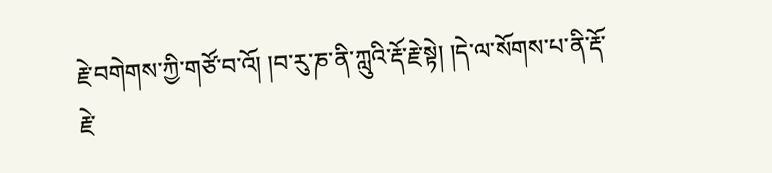རྗེ་བགེགས་ཀྱི་གཙོ་བ་འོ། །བ་རུ་ཎ་ནི་ཀླུའི་རྡོ་རྗེ་སྟེ། །དེ་ལ་སོགས་པ་ནི་རྡོ་རྗེ་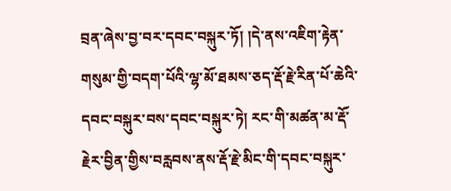བྲན་ཞེས་བྱ་བར་དབང་བསྐུར་ཏོ། །དེ་ནས་འཇིག་རྟེན་གསུམ་གྱི་བདག་པོའི་ལྷ་མོ་ཐམས་ཅད་རྡོ་རྗེ་རིན་པོ་ཆེའི་དབང་བསྐུར་བས་དབང་བསྐུར་ཏེ། རང་གི་མཚན་མ་རྡོ་རྗེར་བྱིན་གྱིས་བརླབས་ནས་རྡོ་རྗེ་མིང་གི་དབང་བསྐུར་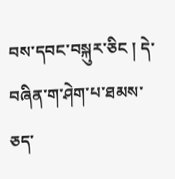བས་དབང་བསྐུར་ཅིང ། དེ་བཞིན་ག་ཤེག་པ་ཐམས་ཅད་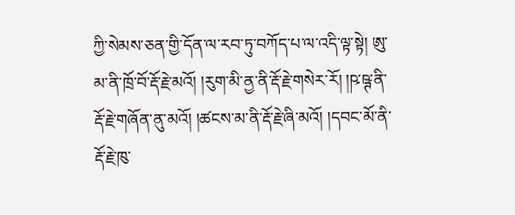ཀྱི་སེམས་ཅན་གྱི་དོན་ལ་རབ་ཏུ་བཀོད་པ་ལ་འདི་ལྟ་སྟེ། ཨུ་མ་ནི་ཁྲོ་བོ་རྡོ་རྗེ་མའོ། །རུག་མི་ནྱ་ནི་རྡོ་རྗེ་གསེར་རོ། །ཥ་ཥྚ་ནི་རྡོ་རྗེ་གཞོན་ནུ་མའོ། །ཚངས་མ་ནི་རྡོ་རྗེ་ཞི་མའོ། །དབང་མོ་ནི་རྡོ་རྗེ་ཁུ་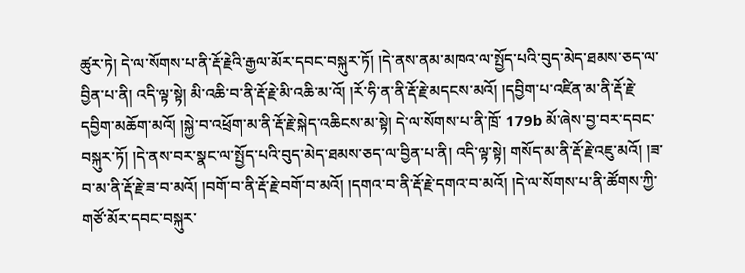ཚུར་ཏེ། དེ་ལ་སོགས་པ་ནི་རྡོ་རྗེའི་རྒྱལ་མོར་དབང་བསྐུར་ཏོ། །དེ་ནས་ནམ་མཁའ་ལ་སྤྱོད་པའི་བུད་མེད་ཐམས་ཅད་ལ་བྱིན་པ་ནི། འདི་ལྟ་སྟེ། མི་འཆི་བ་ནི་རྡོ་རྗེ་མི་འཆི་མ་འོ། །རོ་ཧི་ན་ནི་རྡོ་རྗེ་མདངས་མའོ། །དབྱིག་པ་འཛིན་མ་ནི་རྡོ་རྗེ་དབྱིག་མཆོག་མའོ། །སྐྱེ་བ་འཕྲོག་མ་ནི་རྡོ་རྗེ་སྐེད་འཆིངས་མ་སྟེ། དེ་ལ་སོགས་པ་ནི་ཁྲོ་ 179b མོ་ཞེས་བྱ་བར་དབང་བསྐུར་ཏོ། །དེ་ནས་བར་སྣང་ལ་སྤྱོད་པའི་བུད་མེད་ཐམས་ཅད་ལ་བྱིན་པ་ནི། འདི་ལྟ་སྟེ། གསོད་མ་ནི་རྡོ་རྗེ་འཇུ་མའོ། །ཟ་བ་མ་ནི་རྡོ་རྗེ་ཟ་བ་མའོ། །བགོ་བ་ནི་རྡོ་རྗེ་བགོ་བ་མའོ། །དགའ་བ་ནི་རྡོ་རྗེ་དགའ་བ་མའོ། །དེ་ལ་སོགས་པ་ནི་ཚོགས་ཀྱི་གཙོ་མོར་དབང་བསྐུར་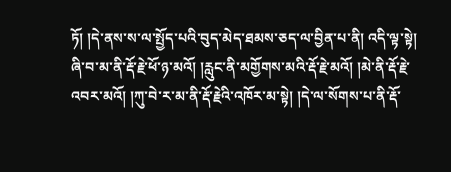ཏོ། །དེ་ནས་ས་ལ་སྤྱོད་པའི་བུད་མེད་ཐམས་ཅད་ལ་བྱིན་པ་ནི། འདི་ལྟ་སྟེ། ཞི་བ་མ་ནི་རྡོ་རྗེ་ཕོ་ཉ་མའོ། །རླུང་ནི་མགྱོགས་མའི་རྡོ་རྗེ་མའོ། །མེ་ནི་རྡོ་རྗེ་འབར་མའོ། །ཀུ་བེ་ར་མ་ནི་རྡོ་རྗེའི་འཁོར་མ་སྟེ། །དེ་ལ་སོགས་པ་ནི་རྡོ་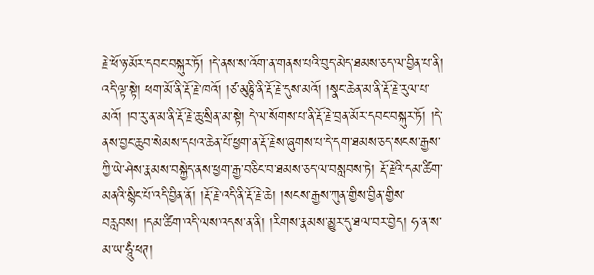རྗེ་ཕོ་ཉ་མོར་དབང་བསྐུར་ཏོ། །དེ་ནས་ས་འོག་ན་གནས་པའི་བུད་མེད་ཐམས་ཅད་ལ་བྱིན་པ་ནི། འདི་ལྟ་སྟེ། ཕག་མོ་ནི་རྡོ་རྗེ་ཁའོ། །ཙ་མུཎྚི་ནི་རྡོ་རྗེ་དུས་མའོ། །སྣང་ཆེན་མ་ནི་རྡོ་རྗེ་རུལ་པ་མའོ། །བ་རུ་ན་མ་ནི་རྡོ་རྗེ་ཆུ་སྲིན་མ་སྟེ། དེ་ལ་སོགས་པ་ནི་རྡོ་རྗེ་བྲན་མོར་དབང་བསྐུར་ཏོ། །དེ་ནས་བྱང་ཆུབ་སེམས་དཔའ་ཆེན་པོ་ཕྱག་ན་རྡོ་རྗེས་ཞུགས་པ་དེ་དག་ཐམས་ཅད་སངས་རྒྱས་ཀྱི་ཡེ་ཤེས་རྣམས་བསྐྱེད་ནས་ཕྱག་རྒྱ་བཅིང་བ་ཐམས་ཅད་ལ་བསླབས་ཏེ། རྡོ་རྗེའི་དམ་ཚིག་མནའི་སྙིང་པོ་འདི་བྱིན་ནོ། །རྡོ་རྗེ་འདི་ནི་རྡོ་རྗེ་ཆེ། །སངས་རྒྱས་ཀུན་གྱིས་བྱིན་གྱིས་བརླབས། །དམ་ཚིག་འདི་ལས་འདས་ན་ནི། །རིགས་རྣམས་མྱུར་དུ་ཐལ་བར་བྱེད། ཧ་ན་ས་མ་ཡ་ཧཱུཾ་ཕཊ།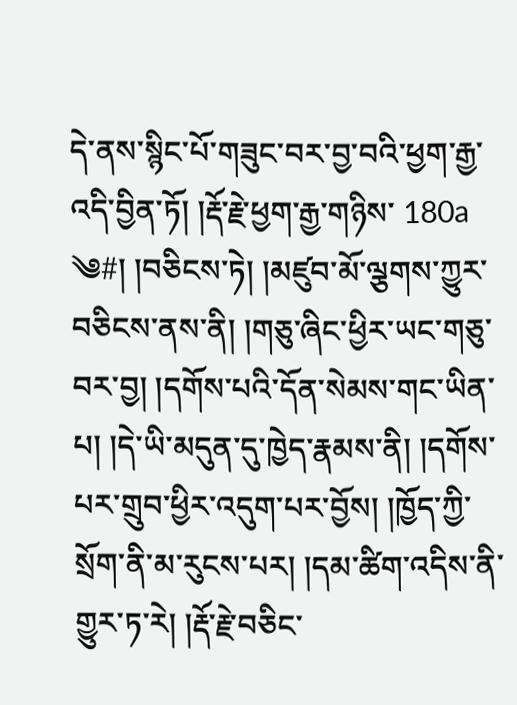དེ་ནས་སྙིང་པོ་གཟུང་བར་བྱ་བའི་ཕྱག་རྒྱ་འདི་བྱིན་ཏོ། །རྡོ་རྗེ་ཕྱག་རྒྱ་གཉིས་ 180a ༄#། །བཅིངས་ཏེ། །མཛུབ་མོ་ལྕགས་ཀྱུར་བཅིངས་ནས་ནི། །གཅུ་ཞིང་ཕྱིར་ཡང་གཅུ་བར་བྱ། །དགོས་པའི་དོན་སེམས་གང་ཡིན་པ། །དེ་ཡི་མདུན་དུ་ཁྱེད་རྣམས་ནི། །དགོས་པར་གྲུབ་ཕྱིར་འདུག་པར་བྱོས། །ཁྱོད་ཀྱི་སྲོག་ནི་མ་རུངས་པར། །དམ་ཚིག་འདིས་ནི་གྱུར་ཏ་རེ། །རྡོ་རྗེ་བཅིང་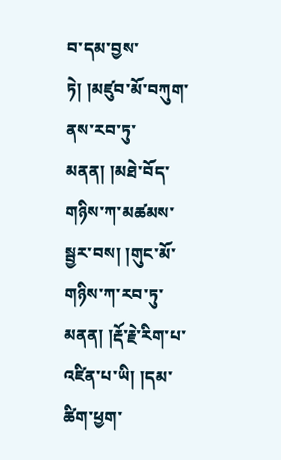བ་དམ་བྱས་ཏེ། །མཛུབ་མོ་བཀུག་ནས་རབ་ཏུ་མནན། །མཐེ་བོད་གཉིས་ཀ་མཚམས་སྦྱར་བས། །གུང་མོ་གཉིས་ཀ་རབ་ཏུ་མནན། །རྡོ་རྗེ་རིག་པ་འཛིན་པ་ཡི། །དམ་ཚིག་ཕྱག་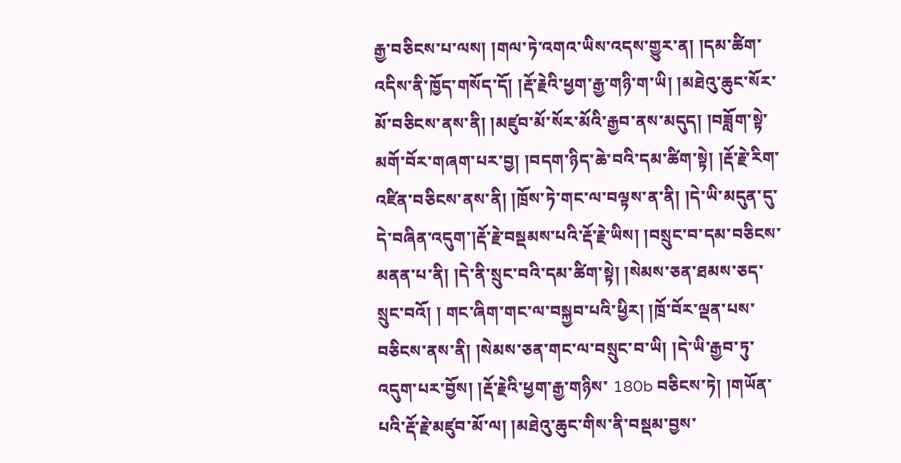རྒྱ་བཅིངས་པ་ལས། །གལ་ཏེ་འགའ་ཡིས་འདས་གྱུར་ན། །དམ་ཚིག་འདིས་ནི་ཁྱོད་གསོད་དོ། །རྡོ་རྗེའི་ཕྱག་རྒྱ་གཉི་ག་ཡི། །མཐེའུ་ཆུང་སོར་མོ་བཅིངས་ནས་ནི། །མཛུབ་མོ་སོར་མོའི་རྒྱབ་ནས་མདུད། །བཟློག་སྟེ་མགོ་བོར་གཞག་པར་བྱ། །བདག་ཉིད་ཆེ་བའི་དམ་ཚིག་སྟེ། །རྡོ་རྗེ་རིག་འཛིན་བཅིངས་ནས་ནི། །ཁྲོས་ཏེ་གང་ལ་བལྟས་ན་ནི། །དེ་ཡི་མདུན་དུ་དེ་བཞིན་འདུག་།རྡོ་རྗེ་བསྡམས་པའི་རྡོ་རྗེ་ཡིས། །བསྲུང་བ་དམ་བཅིངས་མནན་པ་ནི། །དེ་ནི་སྲུང་བའི་དམ་ཚིག་སྟེ། །སེམས་ཅན་ཐམས་ཅད་སྲུང་བའོ། ། གང་ཞིག་གང་ལ་བསྐྱབ་པའི་ཕྱིར། །ཁྲོ་བོར་ལྡན་པས་བཅིངས་ནས་ནི། །སེམས་ཅན་གང་ལ་བསྲུང་བ་ཡི། །དེ་ཡི་རྒྱབ་ཏུ་འདུག་པར་བྱོས། །རྡོ་རྗེའི་ཕྱག་རྒྱ་གཉིས་ 180b བཅིངས་ཏེ། །གཡོན་པའི་རྡོ་རྗེ་མཛུབ་མོ་ལ། །མཐེའུ་ཆུང་གིས་ནི་བསྡམ་བྱས་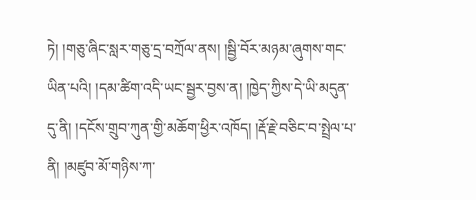ཏེ། །གཅུ་ཞིང་སླར་གཅུ་དྲ་བཀྲོལ་ནས། །སྦྱི་བོར་མཉམ་ཞུགས་གང་ཡིན་པའི། །དམ་ཚིག་འདི་ཡང་སྦྱར་བྱས་ན། །ཁྱེད་ཀྱིས་དེ་ཡི་མདུན་དུ་ནི། །དངོས་གྲུབ་ཀུན་གྱི་མཆོག་ཕྱིར་འཁོད། །རྡོ་རྗེ་བཅིང་བ་སྤྲེལ་པ་ནི། །མཛུབ་མོ་གཉིས་ཀ་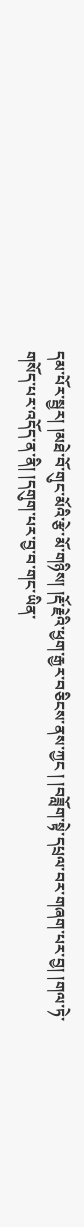དམ་པོར་སྦྱར། །མཐེ་བོ་གུང་མོའི་རྩེ་མོ་གཉིས། །རྡོ་རྗེའི་ཕྱག་རྒྱར་བཅིངས་ནས་ཀྱང ། །བཟློག་སྟེ་དཔྲལ་བར་གཞག་པར་བྱ། །གལ་ཏེ་གསོད་པར་འདོད་ན་ནི། །དགུག་པར་བྱ་བ་གང་ཡིན་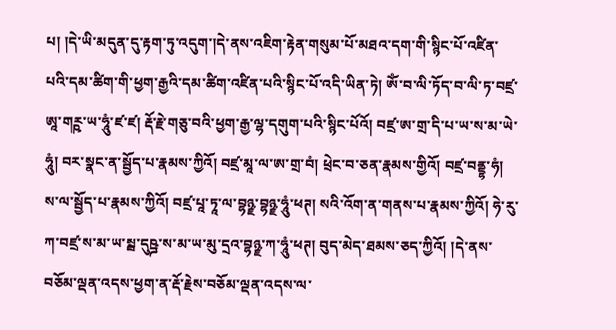པ། །དེ་ཡི་མདུན་དུ་རྟག་ཏུ་འདུག་།དེ་ནས་འཇིག་རྟེན་གསུམ་པོ་མཐའ་དག་གི་སྙིང་པོ་འཛིན་པའི་དམ་ཚིག་གི་ཕྱག་རྒྱའི་དམ་ཚིག་འཛིན་པའི་སྙིང་པོ་འདི་ཡིན་ཏེ། ཨོཾ་བ་ལི་ཏོད་བ་ལི་ཏ་བཛྲ་ཨཱ་གཪྵ་ཡ་ཧཱུཾ་ཛ་ཛ། རྡོ་རྗེ་གཅུ་བའི་ཕྱག་རྒྱ་ལྷ་དགུག་པའི་སྙིང་པོའོ། བཛྲ་ཨ་གྲ་དི་པ་ཡ་ས་མ་ཡེ་ཧཱུཾ། བར་སྣང་ན་སྦྱོད་པ་རྣམས་ཀྱིའོ། བཛྲ་མཱ་ལ་ཨ་གྲ་བཾ། ཕྲེང་བ་ཅན་རྣམས་གྱིའོ། བཛྲ་བནྡྷ་ཧཾ། ས་ལ་སྦྱོད་པ་རྣམས་ཀྱིའོ། བཛྲ་པཱ་ཏཱ་ལ་བྷཉྫ་བྷཉྫ་ཧཱུཾ་ཕཊ། སའི་འོག་ན་གནས་པ་རྣམས་ཀྱིའོ། ཧེ་རུ་ཀ་བཛྲ་ས་མ་ཡ་སྲྦ་དུཥྜ་ས་མ་ཡ་མུ་དྲའ་བྷཉྫ་ཀ་ཧཱུཾ་ཕཊ། བུད་མེད་ཐམས་ཅད་ཀྱིའོ། །དེ་ནས་བཅོམ་ལྡན་འདས་ཕྱག་ན་རྡོ་རྗེས་བཅོམ་ལྡན་འདས་ལ་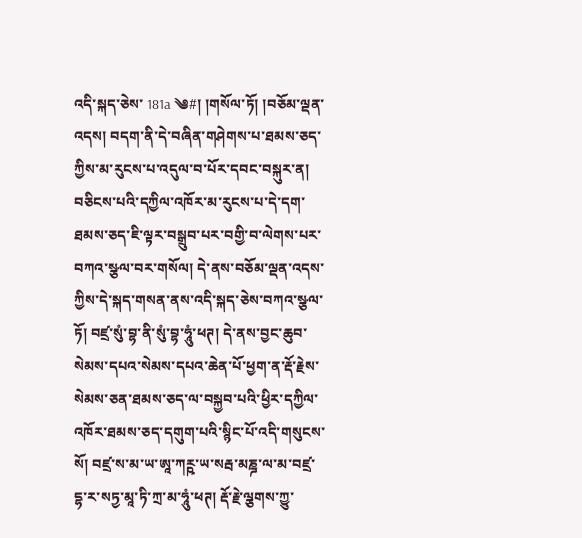འདི་སྐད་ཅེས་ 181a ༄#། །གསོལ་ཏོ། །བཅོམ་ལྡན་འདས། བདག་ནི་དེ་བཞིན་གཤེགས་པ་ཐམས་ཅད་ཀྱིས་མ་རུངས་པ་འདུལ་བ་པོར་དབང་བསྐུར་ན། བཅིངས་པའི་དཀྱིལ་འཁོར་མ་རུངས་པ་དེ་དག་ཐམས་ཅད་ཇི་ལྟར་བསྒྲུབ་པར་བགྱི་བ་ལེགས་པར་བཀའ་སྩལ་བར་གསོལ། དེ་ནས་བཅོམ་ལྡན་འདས་ཀྱིས་དེ་སྐད་གསན་ནས་འདི་སྐད་ཅེས་བཀའ་སྩལ་ཏོ། བཛྲ་སུཾ་བྷ་ནི་སུཾ་བྷ་ཧཱུཾ་ཕཊ། དེ་ནས་བྱང་ཆུབ་སེམས་དཔའ་སེམས་དཔའ་ཆེན་པོ་ཕྱག་ན་རྡོ་རྗེས་སེམས་ཅན་ཐམས་ཅད་ལ་བསྐྱབ་པའི་ཕྱིར་དཀྱིལ་འཁོར་ཐམས་ཅད་དགུག་པའི་སྙིང་པོ་འདི་གསུངས་སོ། བཛྲ་ས་མ་ཡ་ཨཱ་ཀཪྵ་ཡ་སརྦ་མཎྜ་ལ་མ་བཛྲ་དྷ་ར་སཏྱ་མཱ་ཏི་ཀྲ་མ་ཧཱུཾ་ཕཊ། རྡོ་རྗེ་ལྕགས་ཀྱུ་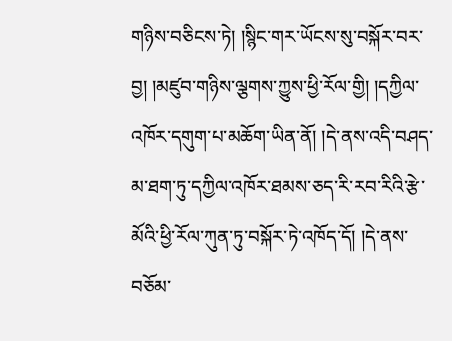གཉིས་བཅིངས་ཏེ། །སྙིང་གར་ཡོངས་སུ་བསྐོར་བར་བྱ། །མཛུབ་གཉིས་ལྕགས་ཀྱུས་ཕྱི་རོལ་གྱི། །དཀྱིལ་འཁོར་དགུག་པ་མཆོག་ཡིན་ནོ། །དེ་ནས་འདི་བཤད་མ་ཐག་ཏུ་དཀྱིལ་འཁོར་ཐམས་ཅད་རི་རབ་རིའི་རྩེ་མོའི་ཕྱི་རོལ་ཀུན་ཏུ་བསྐོར་ཏེ་འཁོད་དོ། །དེ་ནས་བཅོམ་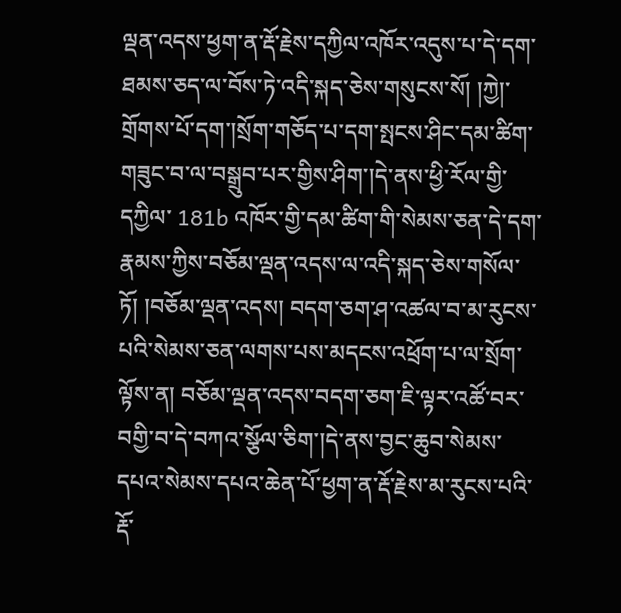ལྡན་འདས་ཕྱག་ན་རྡོ་རྗེས་དཀྱིལ་འཁོར་འདུས་པ་དེ་དག་ཐམས་ཅད་ལ་བོས་ཏེ་འདི་སྐད་ཅེས་གསུངས་སོ། །ཀྱེ།་གྲོགས་པོ་དག་།སྲོག་གཅོད་པ་དག་སྤངས་ཤིང་དམ་ཚིག་གཟུང་བ་ལ་བསྒྲུབ་པར་གྱིས་ཤིག་།དེ་ནས་ཕྱི་རོལ་གྱི་དཀྱིལ་ 181b འཁོར་གྱི་དམ་ཚིག་གི་སེམས་ཅན་དེ་དག་རྣམས་ཀྱིས་བཅོམ་ལྡན་འདས་ལ་འདི་སྐད་ཅེས་གསོལ་ཏོ། །བཅོམ་ལྡན་འདས། བདག་ཅག་ཤ་འཚལ་བ་མ་རུངས་པའི་སེམས་ཅན་ལགས་པས་མདངས་འཕྲོག་པ་ལ་སྲོག་ལྟོས་ན། བཅོམ་ལྡན་འདས་བདག་ཅག་ཇི་ལྟར་འཚོ་བར་བགྱི་བ་དེ་བཀའ་སྩོལ་ཅིག་།དེ་ནས་བྱང་ཆུབ་སེམས་དཔའ་སེམས་དཔའ་ཆེན་པོ་ཕྱག་ན་རྡོ་རྗེས་མ་རུངས་པའི་རྡོ་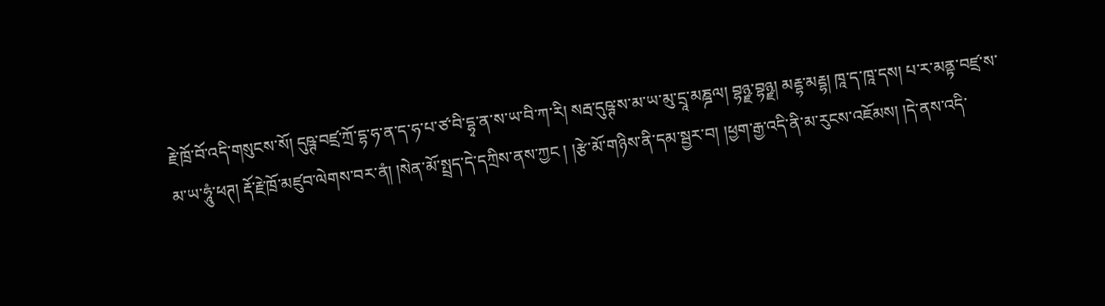རྗེ་ཁྲོ་བོ་འདི་གསུངས་སོ། དུཥྚ་བཛྲ་ཀྲོ་དྷ་ཧ་ན་ད་ཧ་པ་ཙ་བི་དྷྭ་ན་ས་ཡ་བི་ཀ་རི། སརྦ་དུཥྚ་ས་མ་ཡ་མུ་དྲཱ་མཎྜལ། བྷཉྫ་བྷཉྫ། མརྡྷ་མརྡྷ། ཁཱ་ད་ཁཱ་དས། པ་ར་མནྟ་བཛྲ་ས་མ་ཡ་ཧཱུཾ་ཕཊ། རྡོ་རྗེ་ཁྲོ་མཛུབ་ལེགས་བར་ནཾ། །སེན་མོ་སྤྲད་དེ་དཀྲིས་ནས་ཀྱང ། །རྩེ་མོ་གཉིས་ནི་དམ་སྦྱར་བ། །ཕྱག་རྒྱ་འདི་ནི་མ་རུངས་འཇོམས། །དེ་ནས་འདི་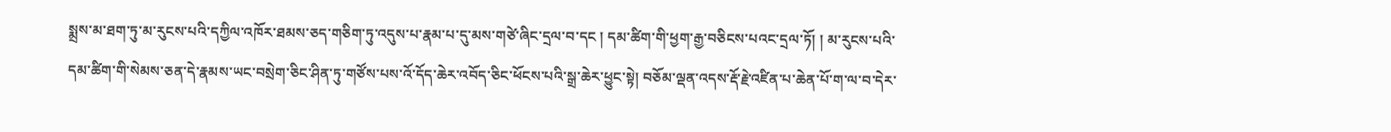སྨྲས་མ་ཐག་ཏུ་མ་རུངས་པའི་དཀྱིལ་འཁོར་ཐམས་ཅད་གཅིག་ཏུ་འདུས་པ་རྣམ་པ་དུ་མས་གཙེ་ཞིང་དྲལ་བ་དང ། དམ་ཚིག་གི་ཕྱག་རྒྱ་བཅིངས་པའང་དྲལ་ཏོ། ། མ་རུངས་པའི་དམ་ཚིག་གི་སེམས་ཅན་དེ་རྣམས་ཡང་བསྲེག་ཅིང་ཤིན་ཏུ་གཙོས་པས་འོ་དོད་ཆེར་འབོད་ཅིང་ཕོངས་པའི་སྒྲ་ཆེར་ཕྱུང་སྟེ། བཅོམ་ལྡན་འདས་རྡོ་རྗེ་འཛིན་པ་ཆེན་པོ་ག་ལ་བ་དེར་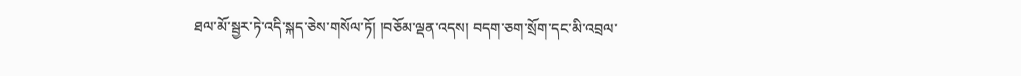ཐལ་མོ་སྦྱར་ཏེ་འདི་སྐད་ཅེས་གསོལ་ཏོ། །བཅོམ་ལྡན་འདས། བདག་ཅག་སྲོག་དང་མི་འབྲལ་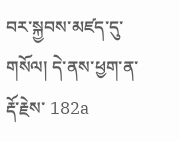བར་སྐྱབས་མཛད་དུ་གསོལ། དེ་ནས་ཕྱག་ན་རྡོ་རྗེས་ 182a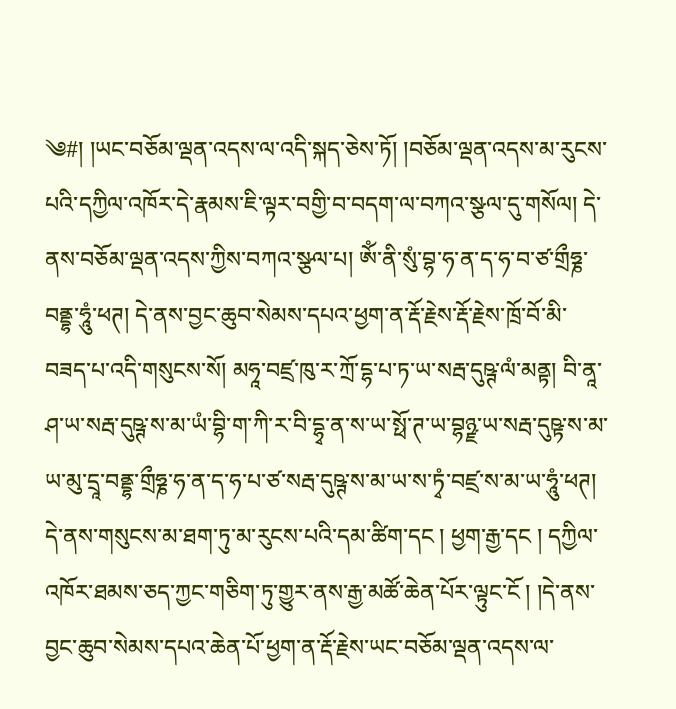༄#། །ཡང་བཅོམ་ལྡན་འདས་ལ་འདི་སྐད་ཅེས་ཏོ། །བཅོམ་ལྡན་འདས་མ་རུངས་པའི་དཀྱིལ་འཁོར་དེ་རྣམས་ཇི་ལྟར་བགྱི་བ་བདག་ལ་བཀའ་སྩལ་དུ་གསོལ། དེ་ནས་བཅོམ་ལྡན་འདས་ཀྱིས་བཀའ་སྩལ་པ། ཨོཾ་ནི་སུཾ་བྷ་ཧ་ན་ད་ཧ་བ་ཙ་གྲྀཧྞ་བནྡྷ་ཧཱུཾ་ཕཊ། དེ་ནས་བྱང་ཆུབ་སེམས་དཔའ་ཕྱག་ན་རྡོ་རྗེས་རྡོ་རྗེས་ཁྲོ་བོ་མི་བཟད་པ་འདི་གསུངས་སོ། མཧཱ་བཛྲ་ཁུ་ར་ཀྲོ་དྷ་པ་ཏ་ཡ་སརྦ་དུཥྚ་ལཾ་མནྟ། བི་ནཱ་ཤ་ཡ་སརྦ་དུཥྚ་ས་མ་ཡཾ་བྷི་ག་ཀི་ར་བི་དྷྭ་ན་ས་ཡ་སྥོ་ཊ་ཡ་བྷཉྫ་ཡ་སརྦ་དུཥྟ་ས་མ་ཡ་མུ་དྲཱ་བནྡྷ་གྲྀཧྞ་ཧ་ན་ད་ཧ་པ་ཙ་སརྦ་དུཥྚ་ས་མ་ཡ་ས་ཏྭཾ་བཛྲ་ས་མ་ཡ་ཧཱུཾ་ཕཊ། དེ་ནས་གསུངས་མ་ཐག་ཏུ་མ་རུངས་པའི་དམ་ཚིག་དང ། ཕྱག་རྒྱ་དང ། དཀྱིལ་འཁོར་ཐམས་ཅད་ཀྱང་གཅིག་ཏུ་གྱུར་ནས་རྒྱ་མཚོ་ཆེན་པོར་ལྟུང་ངོ ། །དེ་ནས་བྱང་ཆུབ་སེམས་དཔའ་ཆེན་པོ་ཕྱག་ན་རྡོ་རྗེས་ཡང་བཅོམ་ལྡན་འདས་ལ་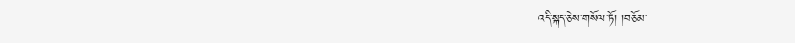འདི་སྐད་ཅེས་གསོལ་ཏོ། །བཅོམ་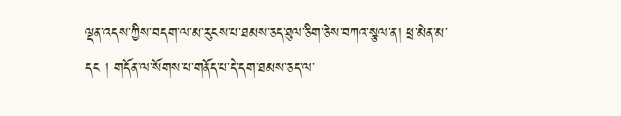ལྡན་འདས་ཀྱིས་བདག་ལ་མ་རུངས་པ་ཐམས་ཅད་ཐུལ་ཅིག་ཅེས་བཀའ་སྩལ་ན། ཕྲ་མེན་མ་དང ། གདོན་ལ་སོགས་པ་གནོད་པ་དེ་དག་ཐམས་ཅད་ལ་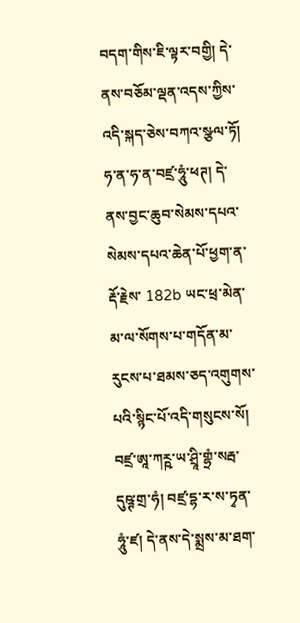བདག་གིས་ཇི་ལྟར་བགྱི། དེ་ནས་བཅོམ་ལྡན་འདས་ཀྱིས་འདི་སྐད་ཅེས་བཀའ་སྩལ་ཏོ། ཧ་ན་ཧ་ན་བཛྲ་ཧཱུཾ་ཕཊ། དེ་ནས་བྱང་ཆུབ་སེམས་དཔའ་སེམས་དཔའ་ཆེན་པོ་ཕྱག་ན་རྡོ་རྗེས་ 182b ཡང་ཕྲ་མེན་མ་ལ་སོགས་པ་གདོན་མ་རུངས་པ་ཐམས་ཅད་འགུགས་པའི་སྙིང་པོ་འདི་གསུངས་སོ། བཛྲ་ཨཱ་ཀཪྵ་ཡ་ཤྲཱི་གྷྲཾ་སརྦ་དུཥྚ་གྲ་ཧཾ། བཛྲ་དྷ་ར་ས་ཏྭན་ཧཱུཾ་ཛ། དེ་ནས་དེ་སྨྲས་མ་ཐག་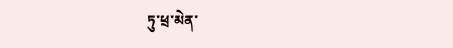ཏུ་ཕྲ་མེན་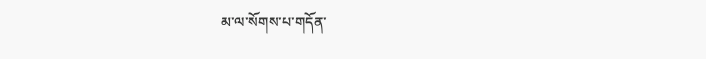མ་ལ་སོགས་པ་གདོན་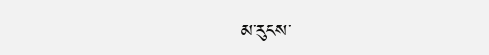མ་རུངས་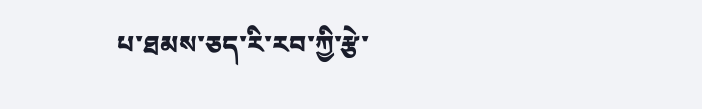པ་ཐམས་ཅད་རི་རབ་ཀྱི་རྩེ་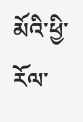མོའི་ཕྱི་རོལ་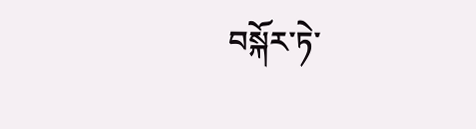བསྐོར་ཏེ་